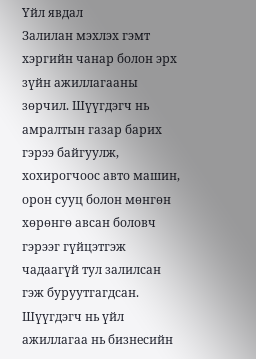Үйл явдал
Залилан мэхлэх гэмт хэргийн чанар болон эрх зүйн ажиллагааны зөрчил. Шүүгдэгч нь амралтын газар барих гэрээ байгуулж, хохирогчоос авто машин, орон сууц болон мөнгөн хөрөнгө авсан боловч гэрээг гүйцэтгэж чадаагүй тул залилсан гэж буруутгагдсан. Шүүгдэгч нь үйл ажиллагаа нь бизнесийн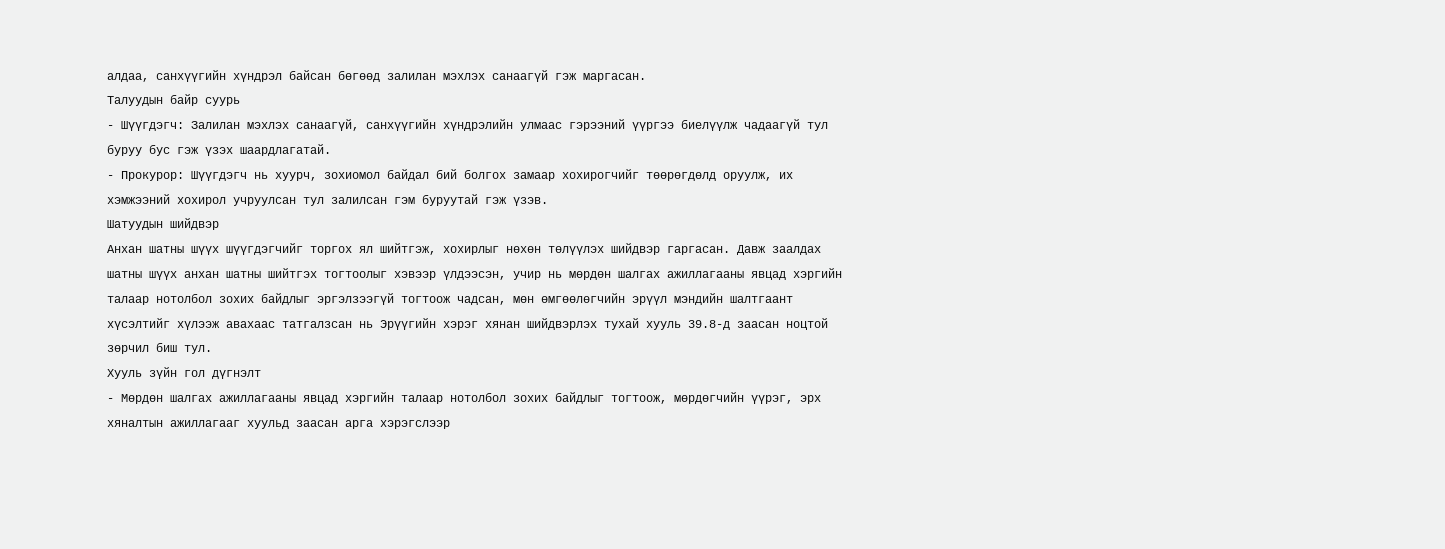алдаа, санхүүгийн хүндрэл байсан бөгөөд залилан мэхлэх санаагүй гэж маргасан.
Талуудын байр суурь
- Шүүгдэгч: Залилан мэхлэх санаагүй, санхүүгийн хүндрэлийн улмаас гэрээний үүргээ биелүүлж чадаагүй тул буруу бус гэж үзэх шаардлагатай.
- Прокурор: Шүүгдэгч нь хуурч, зохиомол байдал бий болгох замаар хохирогчийг төөрөгдөлд оруулж, их хэмжээний хохирол учруулсан тул залилсан гэм буруутай гэж үзэв.
Шатуудын шийдвэр
Анхан шатны шүүх шүүгдэгчийг торгох ял шийтгэж, хохирлыг нөхөн төлүүлэх шийдвэр гаргасан. Давж заалдах шатны шүүх анхан шатны шийтгэх тогтоолыг хэвээр үлдээсэн, учир нь мөрдөн шалгах ажиллагааны явцад хэргийн талаар нотолбол зохих байдлыг эргэлзээгүй тогтоож чадсан, мөн өмгөөлөгчийн эрүүл мэндийн шалтгаант хүсэлтийг хүлээж авахаас татгалзсан нь Эрүүгийн хэрэг хянан шийдвэрлэх тухай хууль 39.8-д заасан ноцтой зөрчил биш тул.
Хууль зүйн гол дүгнэлт
- Мөрдөн шалгах ажиллагааны явцад хэргийн талаар нотолбол зохих байдлыг тогтоож, мөрдөгчийн үүрэг, эрх хяналтын ажиллагааг хуульд заасан арга хэрэгслээр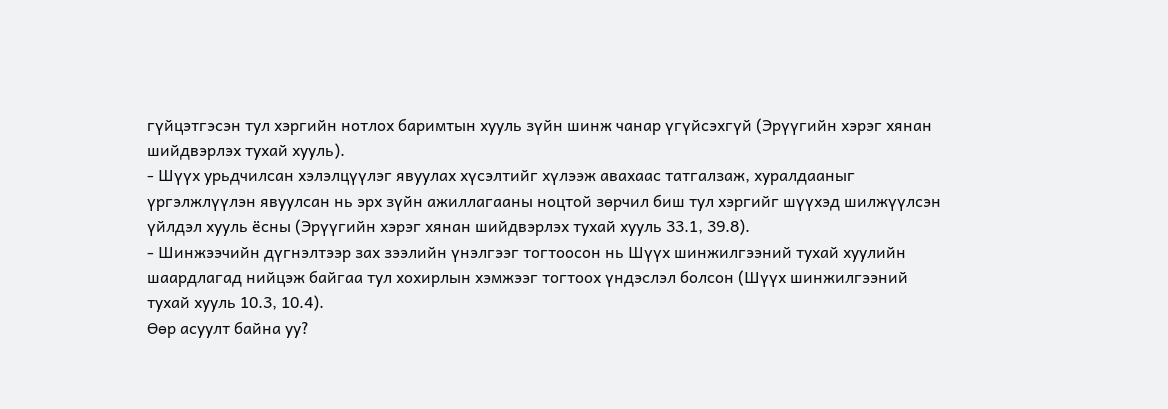гүйцэтгэсэн тул хэргийн нотлох баримтын хууль зүйн шинж чанар үгүйсэхгүй (Эрүүгийн хэрэг хянан шийдвэрлэх тухай хууль).
- Шүүх урьдчилсан хэлэлцүүлэг явуулах хүсэлтийг хүлээж авахаас татгалзаж, хуралдааныг үргэлжлүүлэн явуулсан нь эрх зүйн ажиллагааны ноцтой зөрчил биш тул хэргийг шүүхэд шилжүүлсэн үйлдэл хууль ёсны (Эрүүгийн хэрэг хянан шийдвэрлэх тухай хууль 33.1, 39.8).
- Шинжээчийн дүгнэлтээр зах зээлийн үнэлгээг тогтоосон нь Шүүх шинжилгээний тухай хуулийн шаардлагад нийцэж байгаа тул хохирлын хэмжээг тогтоох үндэслэл болсон (Шүүх шинжилгээний тухай хууль 10.3, 10.4).
Өөр асуулт байна уу?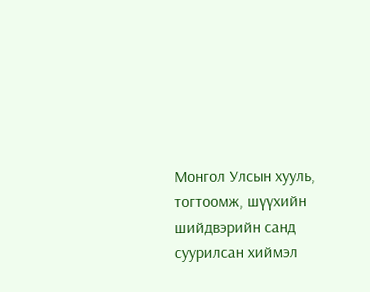Монгол Улсын хууль, тогтоомж, шүүхийн шийдвэрийн санд суурилсан хиймэл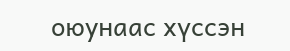оюунаас хүссэн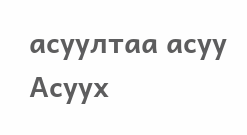асуултаа асуу
Асуух